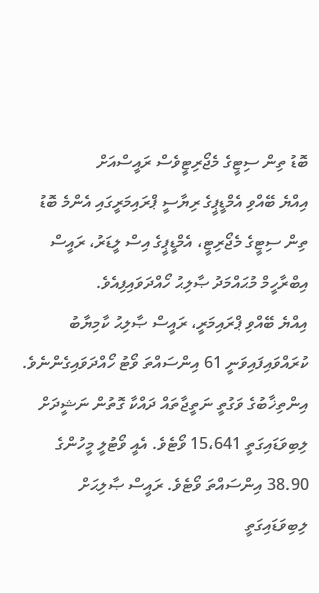ބޮޑު ތިން ސިޓީގެ މެޖޯރިޓީވެސް ރައީސްއަށް
އިއްޔެ ބޭއްވި އެމްޑީޕީގެ ރިޔާސީ ޕްރައިމަރީގައި އެންމެ ބޮޑު ތިން ސިޓީގެ މެޖޯރިޓީ، އެމްޑީޕީގެ އިސް ލީޑަރު، ރައީސް އިބްރާހީމް މުޙައްމަދު ޞާލިޙު ހޯއްދަވައިފިއެވެ.
އިއްޔެ ބޭއްވި ޕްރައިމަރީ، ރައީސް ޞާލިޙު ކާމިޔާބު ކުރައްވައިފައިވަނީ 61 އިންސައްތަ ވޯޓު ހޯއްދަވައިގެންނެވެ.
އިންތިޚާބުގެ ވަގުތީ ނަތީޖާތައް ދައްކާ ގޮތުން ނަޝީދަށް ލިބިވަޑައިގަތީ 15،641 ވޯޓެވެ. އެއީ ވޯޓުލީ މީހުންގެ 38.90 އިންސައްތަ ވޯޓެވެ. ރައީސް ޞާލިޙަށް ލިބިވަޑައިގަތީ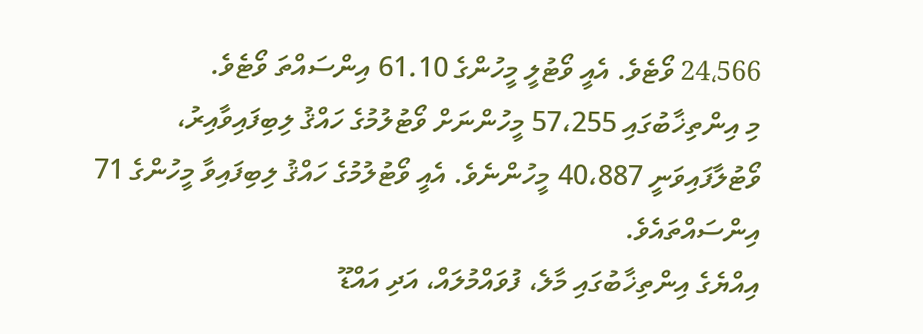24،566 ވޯޓެވެ. އެއީ ވޯޓުލީ މީހުންގެ 61.10 އިންސައްތަ ވޯޓެވެ.
މި އިންތިޚާބުގައި 57،255 މީހުންނަށް ވޯޓުލުމުގެ ހައްޤު ލިބިފައިވާއިރު، ވޯޓުލާފައިވަނީ 40،887 މީހުންނެވެ. އެއީ ވޯޓުލުމުގެ ހައްޤު ލިބިފައިވާ މީހުންގެ 71 އިންސައްތައެވެ.
އިއްޔެގެ އިންތިޚާބުގައި މާލެ، ފުވައްމުލައް، އަދި އައްޑޫ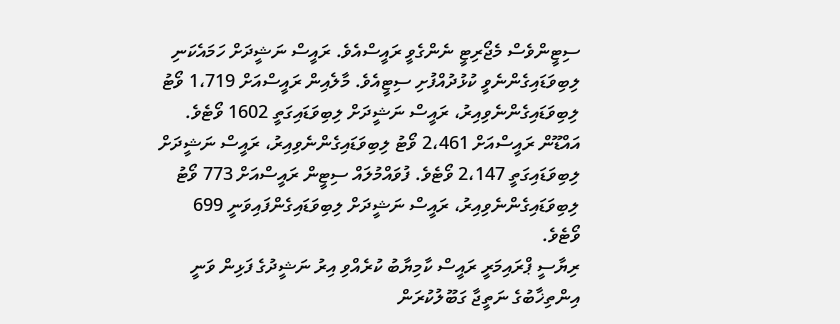ސިޓީންވެސް މެޖޯރިޓީ ނެންގެވީ ރައީސްއެވެ. ރައީސް ނަޝީދަށް ހަމައެކަނި ލިބިވަޑައިގެންނެވީ ކުޅުދުއްފުށި ސިޓީއެވެ. މާލެއިން ރައީސްއަށް 1،719 ވޯޓު ލިބިވަޑައިގެންނެވިއިރު، ރައީސް ނަޝީދަށް ލިބިވަޑައިގަތީ 1602 ވޯޓެވެ.
އައްޑޫން ރައީސްއަށް 2،461 ވޯޓު ލިބިވަޑައިގެންނެވިއިރު، ރައީސް ނަޝީދަށް ލިބިވަޑައިގަތީ 2،147 ވޯޓެވެ. ފުވައްމުލައް ސިޓީން ރައީސްއަށް 773 ވޯޓު ލިބިވަޑައިގެންނެވިއިރު، ރައީސް ނަޝީދަށް ލިބިވަޑައިގެންފައިވަނީ 699 ވޯޓެވެ.
ރިޔާސީ ޕްރައިމަރީ ރައީސް ކާމިޔާބު ކުރެއްވި އިރު ނަޝީދުގެ ފަޅިން ވަނީ އިންތިޚާބުގެ ނަތީޖާ ގަބޫލުކުރަން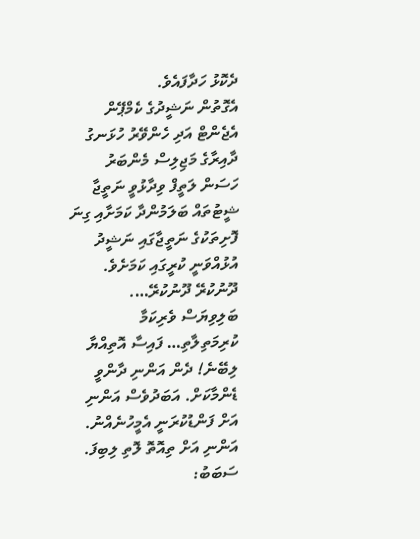ދެކޮޅު ހަދާފައެވެ.
އެގޮތުން ނަޝީދުގެ ކެމްޕޭން އެޖެންޓް އަދި ހެންވޭރު ހުޅަނގު ދާއިރާގެ މަޖިލިސް މެންބަރު ހަސަން ލަތީފް ވިދާޅުވީ ނަތީޖާ ޝީޓުތައް ބަލަމުންދާ ކަމަށާއި ގިނަ ފޮށިތަކުގެ ނަތީޖާގައި ނަޝީދު އުޅުއްވަނީ ކުރީގައި ކަމަށެވެ.
ދޫނުކުރޭ ދޫނުކުރޭ…. ބަލިވިޔަސް ވެރިކަމާ ކުރިމަތިލާތި… ފައިސާ އޮތިއްޔާ ލިބޭނެ! ދެން އަންނި ދާންވީ ޑެންމާކަށް. އަބަދުވެސް އަންނި އަށް ފަންޑުކުރަނީ އެމީހުނެއްނު.
އަންނި އަށް ތިއޮތޮ ލޮތި ލިބިފަ.
ސަބަބު: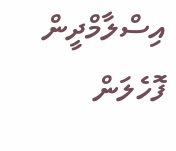އިސްލާމްދީން ފޮހެލަން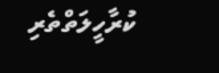ކުރާހީލަތްތެރި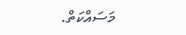މަސައްކަތް.